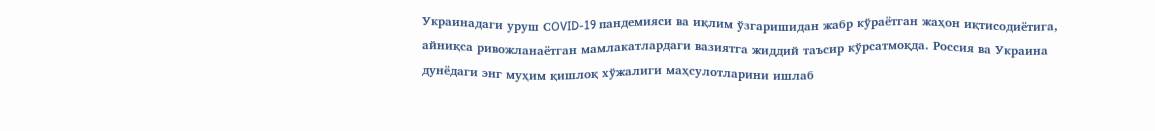Украинадаги уруш СOVID-19 пандемияси ва иқлим ўзгаришидан жабр кўраётган жаҳон иқтисодиётига, айниқса ривожланаётган мамлакатлардаги вазиятга жиддий таъсир кўрсатмоқда. Россия ва Украина дунёдаги энг муҳим қишлоқ хўжалиги маҳсулотларини ишлаб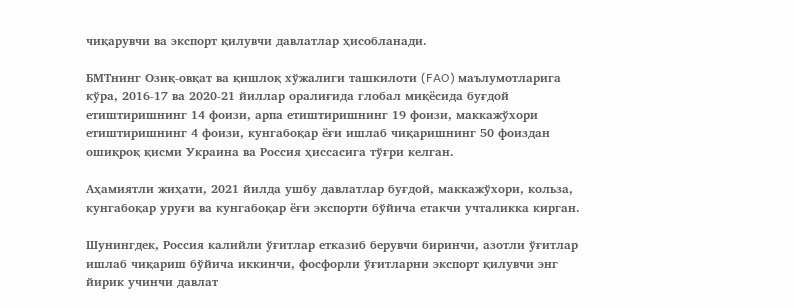чиқарувчи ва экспорт қилувчи давлатлар ҳисобланади.

БМТнинг Озиқ-овқат ва қишлоқ хўжалиги ташкилоти (FAO) маълумотларига кўра, 2016-17 ва 2020-21 йиллар оралиғида глобал миқёсида буғдой етиштиришнинг 14 фоизи, арпа етиштиришнинг 19 фоизи, маккажўхори етиштиришнинг 4 фоизи, кунгабоқар ёғи ишлаб чиқаришнинг 50 фоиздан ошиқроқ қисми Украина ва Россия ҳиссасига тўғри келган.

Аҳамиятли жиҳати, 2021 йилда ушбу давлатлар буғдой, маккажўхори, кольза, кунгабоқар уруғи ва кунгабоқар ёғи экспорти бўйича етакчи учталикка кирган.

Шунингдек, Россия калийли ўғитлар етказиб берувчи биринчи, азотли ўғитлар ишлаб чиқариш бўйича иккинчи, фосфорли ўғитларни экспорт қилувчи энг йирик учинчи давлат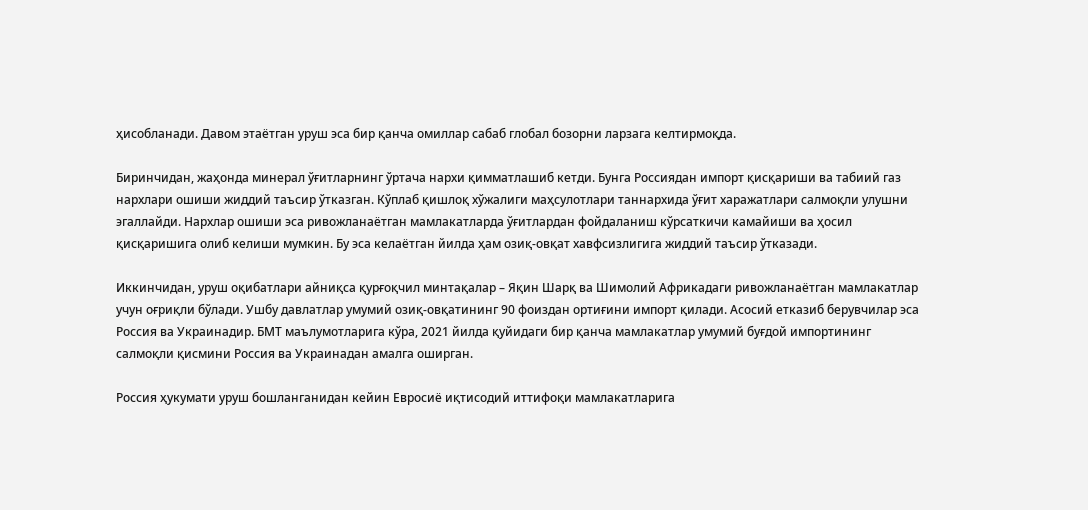ҳисобланади. Давом этаётган уруш эса бир қанча омиллар сабаб глобал бозорни ларзага келтирмоқда.

Биринчидан, жаҳонда минерал ўғитларнинг ўртача нархи қимматлашиб кетди. Бунга Россиядан импорт қисқариши ва табиий газ нархлари ошиши жиддий таъсир ўтказган. Кўплаб қишлоқ хўжалиги маҳсулотлари таннархида ўғит харажатлари салмоқли улушни эгаллайди. Нархлар ошиши эса ривожланаётган мамлакатларда ўғитлардан фойдаланиш кўрсаткичи камайиши ва ҳосил қисқаришига олиб келиши мумкин. Бу эса келаётган йилда ҳам озиқ-овқат хавфсизлигига жиддий таъсир ўтказади.

Иккинчидан, уруш оқибатлари айниқса қурғоқчил минтақалар – Яқин Шарқ ва Шимолий Африкадаги ривожланаётган мамлакатлар учун оғриқли бўлади. Ушбу давлатлар умумий озиқ-овқатининг 90 фоиздан ортиғини импорт қилади. Асосий етказиб берувчилар эса Россия ва Украинадир. БМТ маълумотларига кўра, 2021 йилда қуйидаги бир қанча мамлакатлар умумий буғдой импортининг салмоқли қисмини Россия ва Украинадан амалга оширган.

Россия ҳукумати уруш бошланганидан кейин Евросиё иқтисодий иттифоқи мамлакатларига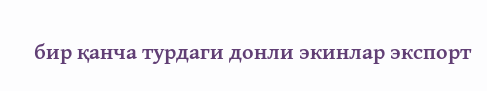бир қанча турдаги донли экинлар экспорт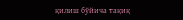қилиш бўйича тақиқ